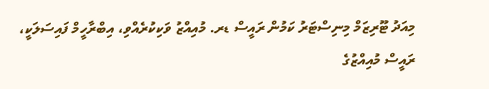މިއަދު ޓޫރިޒަމް މިނިސްޓަރު ކަމުން ރައީސް ޑރ. މުއިއްޒު ވަކިކުރެއްވި، އިބްރާހީމް ފައިސަލަކީ، ރައީސް މުއިއްޒުގެ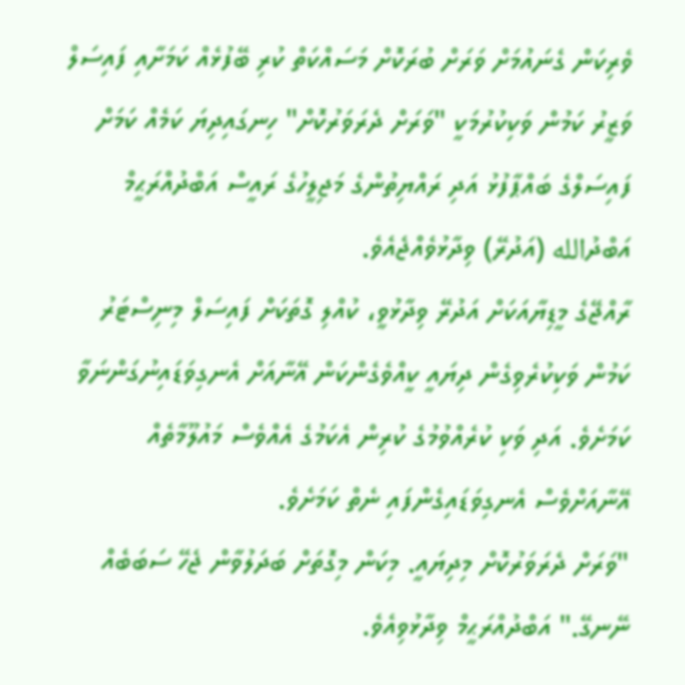ވެރިކަން ގެނައުމަށް ވަރަށް ބުރަކޮށް މަސައްކަތް ކުރި ބޭފުޅެއް ކަމަށާއި ފައިސަލް ވަޒީރު ކަމުން ވަކިކުރުމަކީ "ވަރަށް ދެރަވަރުކޮށް" ހިނގައިދިޔަ ކަމެއް ކަމަށް ފައިސަލްގެ ބައްޕާފުޅު އަދި ރައްޔިތުންގެ މަޖިލީހުގެ ރައީސް އަބްދުއްރަޙީމް އަބްދުالله (އަދުރޭ) ވިދާޅުވެއްޖެއެވެ.
ރާއްޖޭގެ މީޑިޔާއަކަށް އަދުރޭ ވިދާޅުވީ، ކުއްލި ގޮތަކަށް ފައިސަލް މިނިސްޓަރު ކަމުން ވަކިކުރެވިގެން ދިޔައީ ކީއްވެގެންކަން އޭނާއަށް އެނގިވަޑައިނުގަންނަވާ ކަމަށެވެ. އަދި ވަކި ކުރެއްވުމުގެ ކުރިން އެކަމުގެ އެއްވެސް މައުލޫމާތެއް އޭނާއަށްވެސް އެނގިވަޑައިގެންފައި ނެތް ކަމަށެވެ.
"ވަރަށް ދެރަވަރުކޮށް މިދިޔައީ. މިކަން މިގޮތަށް ބަދަލުވާން ޖެހޭ ސަބަބެއް ނޭނގޭ." އަބްދުއްރަޙީމް ވިދާޅުވިއެވެ.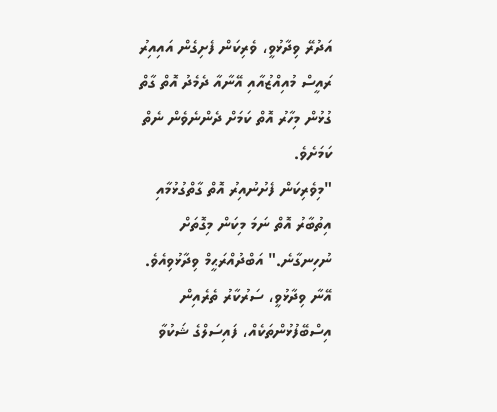އަދުރޭ ވިދާޅުވީ، ވެރިކަން ފެށިގެން އައިއިރު ރައީސް މުއިއްޒުއާއި އޭނާއާ ދެމެދު އޮތް ގާތް ގުޅުން މިހާރު އޮތް ކަމަށް ދެންނެވެން ނެތް ކަމަށެވެ.
"މިވެރިކަން ފެށުނުއިރު އޮތް ގާތްގުޅުމާއި އިތުބާރު އޮތް ނަމަ މިކަން މިގޮތަށް ނުހިނގާނެ." އަބްދުއްރަޙީމް ވިދާޅުވިއެވެ.
އޭނާ ވިދާޅުވީ، ސަރުކާރު ތެރެއިން އިސްބޭފުޅުންތަކެއް، ފައިސަލްގެ ޝަކުވާ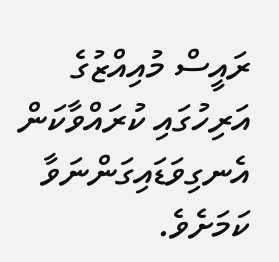ރައީސް މުއިއްޒުގެ އަރިހުގައި ކުރައްވާކަން އެނގިވަޑައިގަންނަވާ ކަމަށެވެ.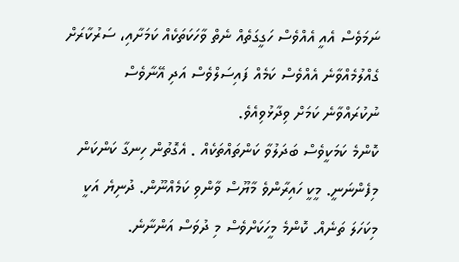ނަމަވެސް އެއީ އެއްވެސް ހަގީގަތެއް ނެތް ވާހަކަތަކެއް ކަމަށާއި، ސަރުކާރަށް ގެއްލުމެއްވާނެ އެއްވެސް ކަމެއް ފައިސަލްވެސް އަދި އޭނާވެސް ނުކުރައްވާނެ ކަމަށް ވިދާޅުވިއެވެ.
ކޮންމެ ކަމަކީވެސް ބަދަލުވާ ކަންތައްތަކެއް . އެގޮތުން ހިނގާ ކަންކަން މިފެންނަނީ. މީކީ ހައިރާންވެ މާޔޫސް ވާންވި ކަމެއްނޫން. ދުނިޔެ އަކީ މިކަހަލަ ތަނެއް. ކޮންމެ މީހަކަށްވެސް މި ދުވަސް އަންނާނެ.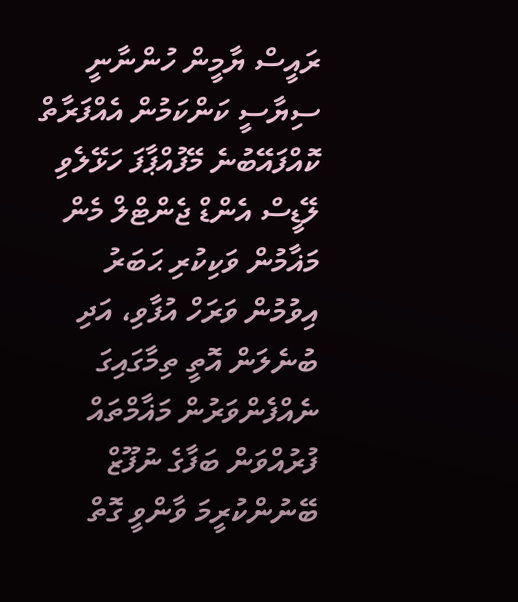ރައީސް ޔާމީން ހުންނާނީ ސިޔާސީ ކަންކަމުން އެއްފަރާތް ކޮއްފައޭބުނެ މޭފުއްޕާފަ ހަޅޭލެވި ލޭޑީސް އެންޑް ޖެންޓްލް މެން މަޣާމުން ވަކިކުރި ޙަބަރު އިވުމުން ވަރަހް އުފާވި، އަދި ބުނެލަން އޮތީ ތިމާގައިގަ ނެއްފެންވަރުން މަޣާމްތައް ފުރުއްވަން ބަފާގެ ނުފޫޒް ބޭނުންކުރީމަ ވާންވީ ގޮތް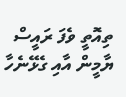ތިއޮތީ ވެފަ ރައީސް ޔާމީން އާއި ގެޅޭނެހާ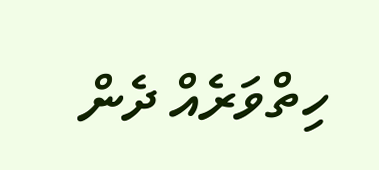ހިތްވަރެއް ދެން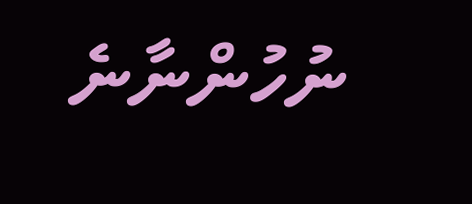ނުހުންނާނެ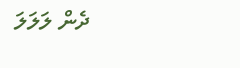ދެން ލަލަލަ